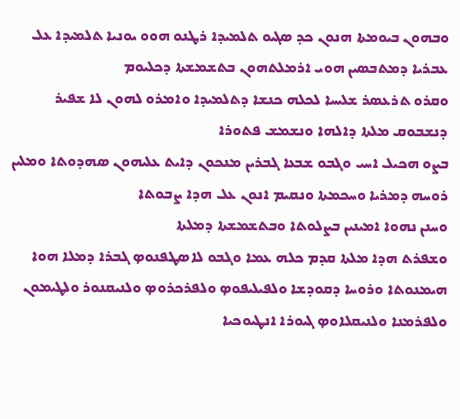ܘܒܗܘܢ ܒܝܘܡܬܐ ܗܢܘܢ ܟܕ ܤܓܝܘ ܬܠܡܝܕܐ ܪܛܢܘ ܗܘܘ ܝܘܢܝܐ ܬܠܡܝܕܐ ܥܠ ܥܒܪܝܐ ܕܡܬܒܤܝܢ ܗܘܝ ܐܪܡܠܬܗܘܢ ܒܬܫܡܫܬܐ ܕܟܠܝܘܡ
ܘܩܪܘ ܬܪܥܤܪ ܫܠܝܚܐ ܠܟܠܗ ܟܢܫܐ ܕܬܠܡܝܕܐ ܘܐܡܪܘ ܠܗܘܢ ܠܐ ܫܦܝܪ ܕܢܫܒܘܩ ܡܠܬܐ ܕܐܠܗܐ ܘܢܫܡܫ ܦܬܘܪܐ
ܒܨܘ ܗܟܝܠ ܐܚܝ ܘܓܒܘ ܫܒܥܐ ܓܒܪܝܢ ܡܢܟܘܢ ܕܐܝܬ ܥܠܝܗܘܢ ܤܗܕܘܬܐ ܘܡܠܝܢ ܪܘܚܗ ܕܡܪܝܐ ܘܚܟܡܬܐ ܘܢܩܝܡ ܐܢܘܢ ܥܠ ܗܕܐ ܨܒܘܬܐ
ܘܚܢܢ ܢܗܘܐ ܐܡܝܢܝܢ ܒܨܠܘܬܐ ܘܒܬܫܡܫܬܐ ܕܡܠܬܐ
ܘܫܦܪܬ ܗܕܐ ܡܠܬܐ ܩܕܡ ܟܠܗ ܥܡܐ ܘܓܒܘ ܠܐܤܛܦܢܘܤ ܓܒܪܐ ܕܡܠܐ ܗܘܐ ܗܝܡܢܘܬܐ ܘܪܘܚܐ ܕܩܘܕܫܐ ܘܠܦܝܠܝܦܘܤ ܘܠܦܪܟܪܘܤ ܘܠܢܝܩܢܘܪ ܘܠܛܝܡܘܢ ܘܠܦܪܡܢܐ ܘܠܢܝܩܠܐܘܤ ܓܝܘܪܐ ܐܢܛܝܘܟܝܐ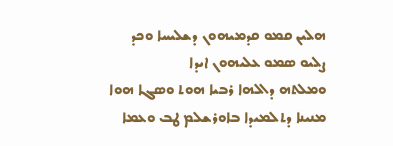ܗܠܝܢ ܩܡܘ ܩܕܡܝܗܘܢ ܕܫܠܝܚܐ ܘܟܕ ܨܠܝܘ ܤܡܘ ܥܠܝܗܘܢ ܐܝܕܐ
ܘܡܠܬܗ ܕܐܠܗܐ ܪܒܝܐ ܗܘܬ ܘܤܓܐ ܗܘܐ ܡܢܝܢܐ ܕܬܠܡܝܕܐ ܒܐܘܪܫܠܡ ܛܒ ܘܥܡܐ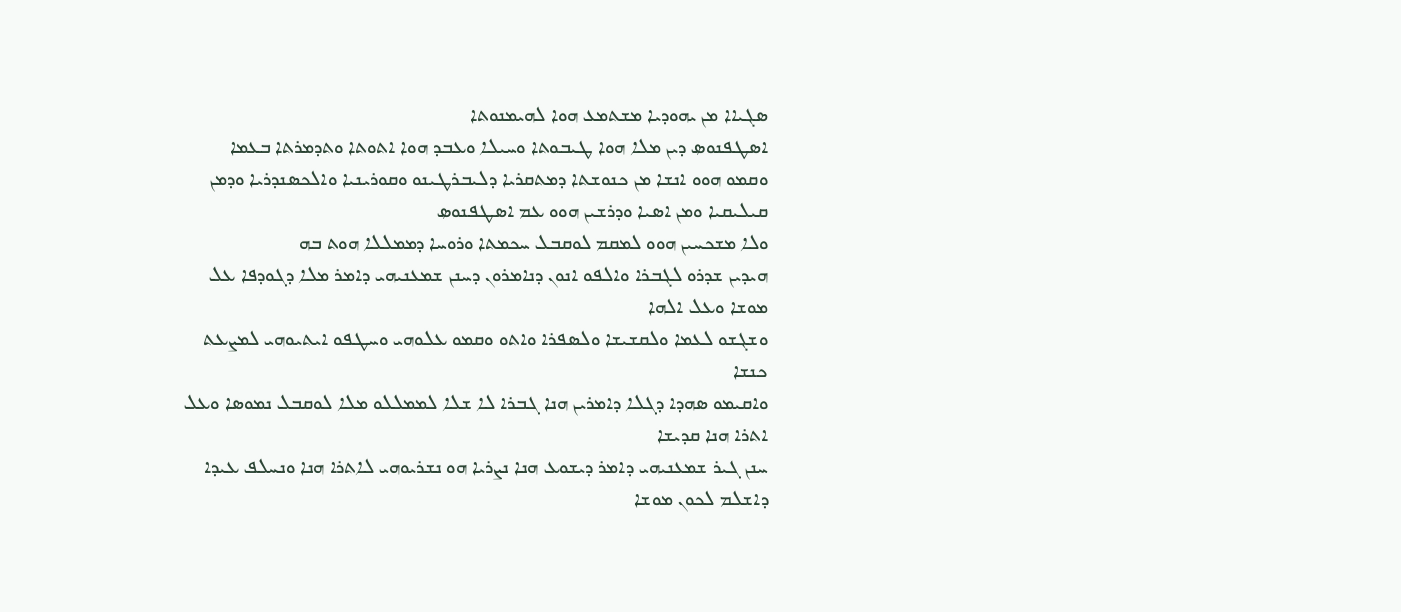ܤܓܝܐܐ ܡܢ ܝܗܘܕܝܐ ܡܫܬܡܥ ܗܘܐ ܠܗܝܡܢܘܬܐ
ܐܤܛܦܢܘܤ ܕܝܢ ܡܠܐ ܗܘܐ ܛܝܒܘܬܐ ܘܚܝܠܐ ܘܥܒܕ ܗܘܐ ܐܬܘܬܐ ܘܬܕܡܪܬܐ ܒܥܡܐ
ܘܩܡܘ ܗܘܘ ܐܢܫܐ ܡܢ ܟܢܘܫܬܐ ܕܡܬܩܪܝܐ ܕܠܝܒܪܛܝܢܘ ܘܩܘܪܝܢܝܐ ܘܐܠܟܤܢܕܪܝܐ ܘܕܡܢ ܩܝܠܝܩܝܐ ܘܡܢ ܐܤܝܐ ܘܕܪܫܝܢ ܗܘܘ ܥܡ ܐܤܛܦܢܘܤ
ܘܠܐ ܡܫܟܚܝܢ ܗܘܘ ܠܡܩܡ ܠܘܩܒܠ ܚܟܡܬܐ ܘܪܘܚܐ ܕܡܡܠܠܐ ܗܘܬ ܒܗ
ܗܝܕܝܢ ܫܕܪܘ ܠܓܒܪܐ ܘܐܠܦܘ ܐܢܘܢ ܕܢܐܡܪܘܢ ܕܚܢܢ ܫܡܥܢܝܗܝ ܕܐܡܪ ܡܠܐ ܕܓܘܕܦܐ ܥܠ ܡܘܫܐ ܘܥܠ ܐܠܗܐ
ܘܫܓܫܘ ܠܥܡܐ ܘܠܩܫܝܫܐ ܘܠܤܦܪܐ ܘܐܬܘ ܘܩܡܘ ܥܠܘܗܝ ܘܚܛܦܘ ܐܝܬܝܘܗܝ ܠܡܨܥܬ ܟܢܫܐ
ܘܐܩܝܡܘ ܤܗܕܐ ܕܓܠܐ ܕܐܡܪܝܢ ܗܢܐ ܓܒܪܐ ܠܐ ܫܠܐ ܠܡܡܠܠܘ ܡܠܐ ܠܘܩܒܠ ܢܡܘܤܐ ܘܥܠ ܐܬܪܐ ܗܢܐ ܩܕܝܫܐ
ܚܢܢ ܓܝܪ ܫܡܥܢܝܗܝ ܕܐܡܪ ܕܝܫܘܥ ܗܢܐ ܢܨܪܝܐ ܗܘ ܢܫܪܝܘܗܝ ܠܐܬܪܐ ܗܢܐ ܘܢܚܠܦ ܥܝܕܐ ܕܐܫܠܡ ܠܟܘܢ ܡܘܫܐ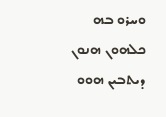ܘܚܪܘ ܒܗ ܟܠܗܘܢ ܗܢܘܢ ܕܝܬܒܝܢ ܗܘܘ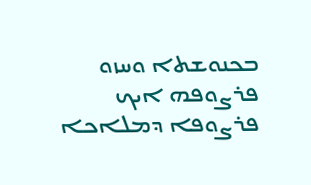ܒܟܢܘܫܬܐ ܘܚܙܘ ܦܪܨܘܦܗ ܐܝܟ ܦܪܨܘܦܐ ܕܡܠܐܟܐ